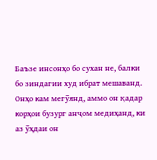Баъзе инсонҳо бо сухан не, балки бо зиндагии худ ибрат мешаванд. Онҳо кам мегӯянд, аммо он қадар корҳои бузург анҷом медиҳанд, ки аз ӯҳдаи он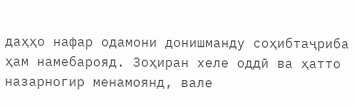даҳҳо нафар одамони донишманду соҳибтаҷриба ҳам намебарояд. Зоҳиран хеле оддӣ ва ҳатто назарногир менамоянд, вале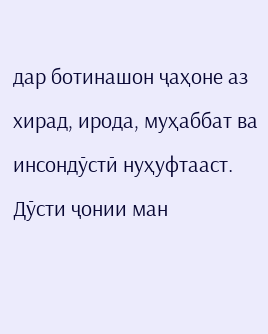дар ботинашон ҷаҳоне аз хирад, ирода, муҳаббат ва инсондӯстӣ нуҳуфтааст.
Дӯсти ҷонии ман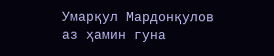Умарқул Мардонқулов аз ҳамин гуна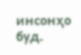инсонҳо буд.